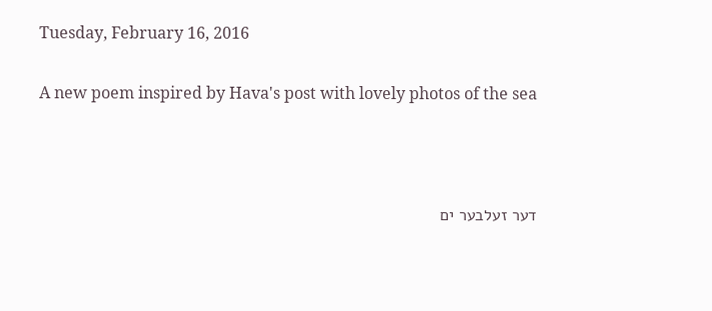Tuesday, February 16, 2016

A new poem inspired by Hava's post with lovely photos of the sea



דער זעלבער ים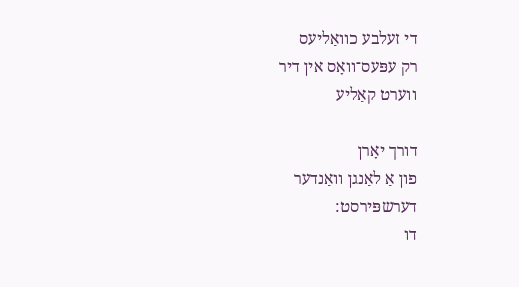די זעלבע כוואַליעס
רק עפּעס־וואָס אין דיר
ווערט קאַליע

דורך יאָרן
פון אַ לאַנגן וואַנדער
דערשפּירסט:
דו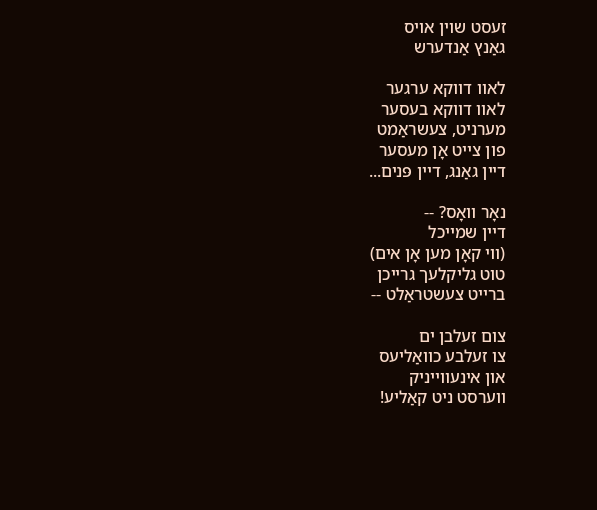זעסט שוין אויס
גאַנץ אַנדערש

לאוו דווקא ערגער
לאוו דווקא בעסער
מערניט, צעשראַמט
פון צייט אָן מעסער
דיין גאַנג, דיין פּנים...

נאָר וואָס? --
דיין שמייכל
(ווי קאָן מען אָן אים)
טוט גליקלעך גרייכן
ברייט צעשטראַלט --

צום זעלבן ים
צו זעלבע כוואַליעס
און אינעווייניק
ווערסט ניט קאַליע!